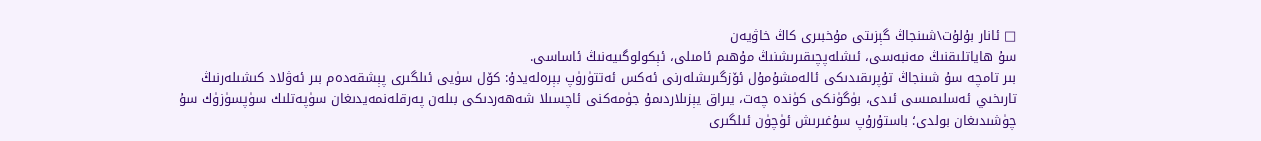□ ئانار بۇلۇت\شىنجاڭ گېزىتى مۇخبىرى كاڭ خاۋيەن
سۇ ھاياتلىقنىڭ مەنبەسى، ئىشلەپچىقىرىشنىڭ مۇھىم ئامىلى، ئېكولوگىيەنىڭ ئاساسى.
بىر تامچە سۇ شىنجاڭ تۇپرىقىدىكى ئالەمشۇمۇل ئۆزگىرىشلەرنى ئەكس ئەتتۈرۈپ بېرەلەيدۇ: كۆل سۈيى ئىلگىرى پېشقەدەم بىر ئەۋلاد كىشىلەرنىڭ تارىخىي ئەسلىمىسى ئىدى، بۈگۈنكى كۈندە چەت، يىراق يېزىلاردىمۇ جۈمەكنى ئاچسىلا شەھەردىكى بىلەن پەرقلەنمەيدىغان سۈپەتلىك سۈپسۈزۈك سۇ چۈشىدىغان بولدى؛ باستۇرۇپ سۇغىرىش ئۈچۈن ئىلگىرى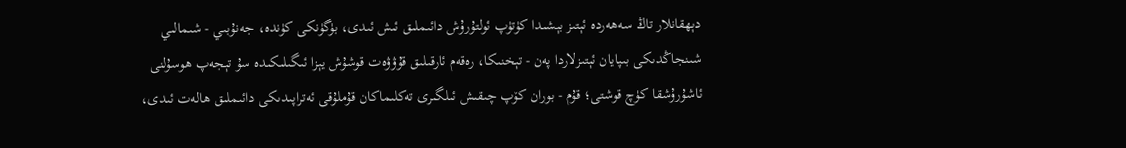دېھقانلار تاڭ سەھەردە ئېتىز بېشىدا كۈتۈپ ئولتۇرۇش دائىملىق ئىش ئىدى، بۈگۈنكى كۈندە، جەنۇبىي - شىمالىي شىنجاڭدىكى بىپايان ئېتىزلاردا پەن - تېخنىكا، رەقەم ئارقىلىق قۇۋۋەت قوشۇش يېزا ئىگىلىكىدە سۇ تېجەپ ھوسۇلنى ئاشۇرۇشقا كۈچ قوشتى؛ قۇم - بوران كۆپ چىقىش ئىلگىرى تەكلىماكان قۇملۇقى ئەتراپىدىكى دائىملىق ھالەت ئىدى،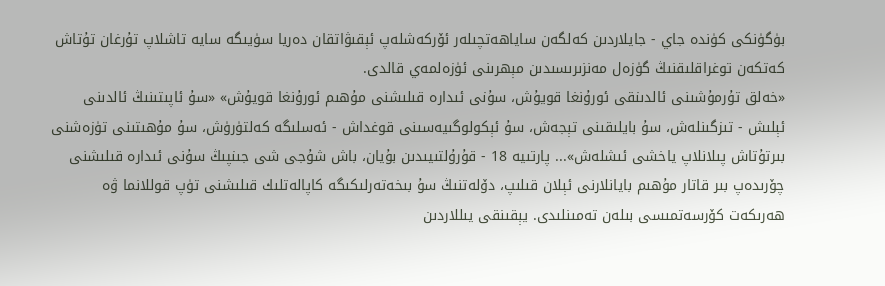بۈگۈنكى كۈندە جاي - جايلاردىن كەلگەن ساياھەتچىلەر ئۆركەشلەپ ئېقىۋاتقان دەريا سۈيىگە سايە تاشلاپ تۇرغان تۇتاش كەتكەن توغراقلىقنىڭ گۈزەل مەنزىرىسىدىن مېھرىنى ئۈزەلمەي قالدى.
«خەلق تۇرمۇشىنى ئالدىنقى ئورۇنغا قويۇش، سۇنى ئىدارە قىلىشنى مۇھىم ئورۇنغا قويۇش» «سۇ ئاپىتىنىڭ ئالدىنى ئېلىش - تىزگىنلەش، سۇ بايلىقىنى تېجەش، سۇ ئېكولوگىيەسىنى قوغداش - ئەسلىگە كەلتۈرۈش، سۇ مۇھىتىنى تۈزەشنى بىرتۇتاش پىلانلاپ ياخشى ئىشلەش»... پارتىيە 18 - قۇرۇلتىيىدىن بۇيان، باش شۇجى شى جىنپىڭ سۇنى ئىدارە قىلىشنى چۆرىدەپ بىر قاتار مۇھىم بايانلارنى ئېلان قىلىپ، دۆلەتنىڭ سۇ بىخەتەرلىكىگە كاپالەتلىك قىلىشنى تۈپ قوللانما ۋە ھەرىكەت كۆرسەتمىسى بىلەن تەمىنلىدى. يېقىنقى يىللاردىن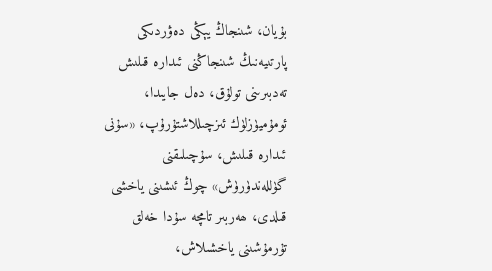بۇيان، شىنجاڭ يېڭى دەۋردىكى پارتىيەنىڭ شىنجاڭنى ئىدارە قىلىش تەدبىرىنى تولۇق، دەل جايىدا، ئومۇميۈزلۈك ئىزچىللاشتۇرۇپ، «سۇنى ئىدارە قىلىش، سۇچىلىقنى گۈللەندۈرۈش» چوڭ ئىشىنى ياخشى قىلدى، ھەربىر تامچە سۇدا خەلق تۇرمۇشىنى ياخشىلاش،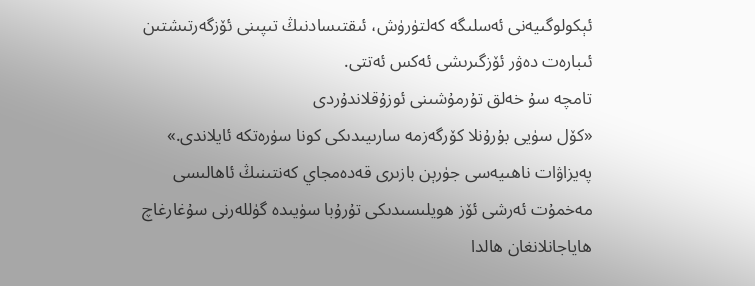ئېكولوگىيەنى ئەسلىگە كەلتۈرۈش، ئىقتىسادنىڭ تىپىنى ئۆزگەرتىشتىن ئىبارەت دەۋر ئۆزگىرىشى ئەكس ئەتتى.
تامچە سۇ خەلق تۇرمۇشىنى ئوزۇقلاندۇردى
«كۆل سۈيى بۇرۇنلا كۆرگەزمە سارىيىدىكى كونا سۈرەتكە ئايلاندى.» پەيزاۋات ناھىيەسى جۈرېن بازىرى قەدەمجاي كەنتىنىڭ ئاھالىسى مەخمۇت ئەرشى ئۆز ھويلىسىدىكى تۇرۇبا سۈيىدە گۈللەرنى سۇغارغاچ ھاياجانلانغان ھالدا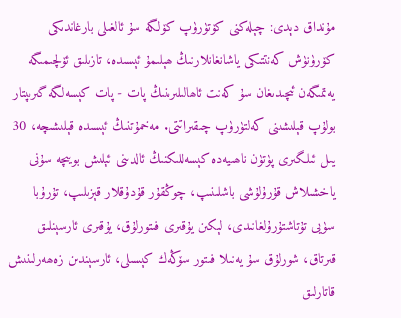مۇنداق دېدى: چېلەكنى كۆتۈرۈپ كۆلگە سۇ ئالغىلى بارغاندىكى كۆرۈنۈش كەنتتىكى ياشانغانلارنىڭ ھېلىمۇ ئېسىدە، تازىلىق ئۆلچىمىگە يەتمىگەن ئىچىدىغان سۇ كەنت ئاھالىلىرىنىڭ پات - پات كېسەلگە گىرىپتار بولۇپ قېلىشىنى كەلتۈرۈپ چىقىراتتى. مەخمۇتنىڭ ئېسىدە قېلىشىچە، 30 يىل ئىلگىرى پۈتۈن ناھىيەدە كېسەللىكنىڭ ئالدىنى ئېلىش بويىچە سۇنى ياخشىلاش قۇرۇلۇشى باشلىنىپ، چوڭقۇر قۇدۇقلار قېزىلىپ، تۇرۇبا سۈيى تۇتاشتۇرۇلغانىدى، لېكىن يۇقىرى فىتورلۇق، يۇقىرى ئارسېنلىق قىرتاق، شورلۇق سۇ يەنىلا فىتور سۆڭەك كېسىلى، ئارسېندىن زەھەرلىنىش قاتارلىق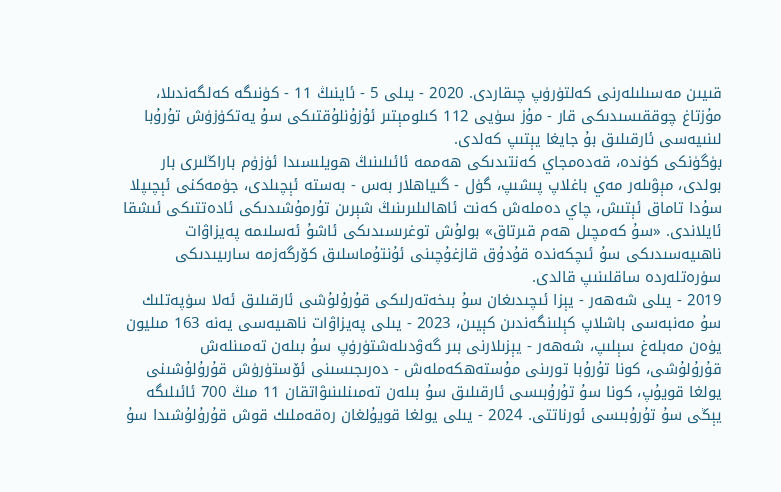قىيىن مەسىلىلەرنى كەلتۈرۈپ چىقاردى. 2020 - يىلى 5 - ئاينىڭ 11 - كۈنىگە كەلگەندىلا، مۇزتاغ چوققىسىدىكى قار - مۇز سۈيى 112 كىلومېتىر ئۇزۇنلۇقتىكى سۇ يەتكۈزۈش تۇرۇبا لىنىيەسى ئارقىلىق بۇ جايغا يېتىپ كەلدى.
بۈگۈنكى كۈندە، قەدەمجاي كەنتىدىكى ھەممە ئائىلىنىڭ ھويلىسىدا ئۈزۈم باراڭلىرى بار بولدى، مېۋىلەر مەي باغلاپ پىشىپ، گۈل - گىياھلار بەس - بەستە ئېچىلدى، جۈمەكنى ئېچىپلا سۇدا تاماق ئېتىش، چاي دەملەش كەنت ئاھالىلىرىنىڭ شېرىن تۇرمۇشىدىكى ئادەتتىكى ئىشقا ئايلاندى. «سۇ كەمچىل ھەم قىرتاق» بولۇش توغرىسىدىكى ئاشۇ ئەسلىمە پەيزاۋات ناھىيەسىدىكى سۇ ئىچكەندە قۇدۇق قازغۇچىنى ئۇنتۇماسلىق كۆرگەزمە سارىيىدىكى سۈرەتلەردە ساقلىنىپ قالدى.
2019 - يىلى شەھەر - يېزا ئىچىدىغان سۇ بىخەتەرلىكى قۇرۇلۇشى ئارقىلىق ئەلا سۈپەتلىك سۇ مەنبەسى باشلاپ كېلىنگەندىن كېيىن، 2023 - يىلى پەيزاۋات ناھىيەسى يەنە 163 مىليون يۈەن مەبلەغ سېلىپ، شەھەر - يېزىلارنى بىر گەۋدىلەشتۈرۈپ سۇ بىلەن تەمىنلەش قۇرۇلۇشى، كونا تۇرۇبا تورىنى مۇستەھكەملەش - دەرىجىسىنى ئۆستۈرۈش قۇرۇلۇشىنى يولغا قويۇپ، كونا سۇ تۇرۇبىسى ئارقىلىق سۇ بىلەن تەمىنلىنىۋاتقان 11 مىڭ 700 ئائىلىگە يېڭى سۇ تۇرۇبىسى ئورناتتى. 2024 - يىلى يولغا قويۇلغان رەقەملىك قوش قۇرۇلۇشىدا سۇ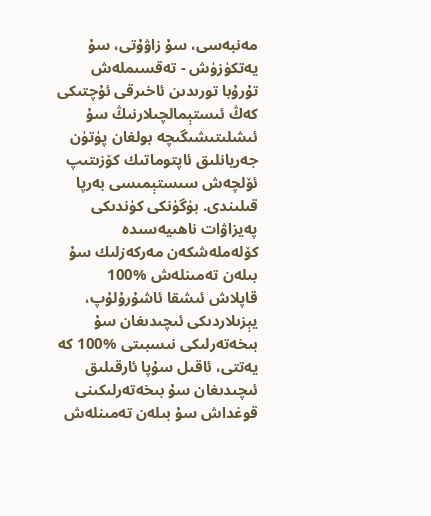مەنبەسى، سۇ زاۋۇتى، سۇ يەتكۈزۈش - تەقسىملەش تۇرۇبا تورىدىن ئاخىرقى ئۇچتىكى كەڭ ئىستېمالچىلارنىڭ سۇ ئىشلىتىشىگىچە بولغان پۈتۈن جەريانلىق ئاپتوماتىك كۆزىتىپ ئۆلچەش سىستېمىسى بەرپا قىلىندى. بۈگۈنكى كۈندىكى پەيزاۋات ناھىيەسىدە كۆلەملەشكەن مەركەزلىك سۇ بىلەن تەمىنلەش %100 قاپلاش ئىشقا ئاشۇرۇلۇپ، يېزىلاردىكى ئىچىدىغان سۇ بىخەتەرلىكى نىسبىتى %100 كە يەتتى، ئاقىل سۇپا ئارقىلىق ئىچىدىغان سۇ بىخەتەرلىكىنى قوغداش سۇ بىلەن تەمىنلەش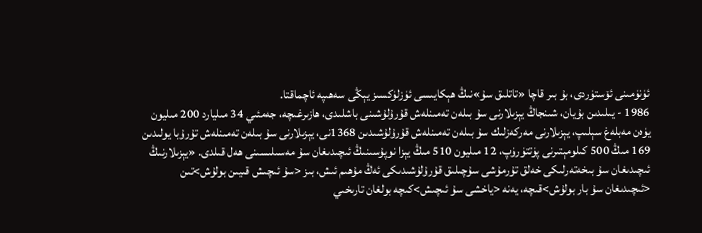ئۈنۈمىنى ئۆستۈردى، بۇ بىر قاچا «تاتلىق سۇ»نىڭ ھېكايىسى ئۈزلۈكسىز يېڭى سەھىپە ئاچماقتا.
1986 - يىلىدىن بۇيان، شىنجاڭ يېزىلارنى سۇ بىلەن تەمىنلەش قۇرۇلۇشىنى باشلىدى، ھازىرغىچە، جەمئىي 34 مىليارد 200 مىليون يۈەن مەبلەغ سېلىپ، يېزىلارنى مەركەزلىك سۇ بىلەن تەمىنلەش قۇرۇلۇشىدىن 1368نى، يېزىلارنى سۇ بىلەن تەمىنلەش تۇرۇبا يولىدىن 169 مىڭ 500 كىلومېتىرنى پۈتتۈرۈپ، 12 مىليون 510 مىڭ يېزا نوپۇسىنىڭ ئىچىدىغان سۇ مەسىلىسىنى ھەل قىلدى. «يېزىلارنىڭ ئىچىدىغان سۇ بىخەتەرلىكى خەلق تۇرمۇشى سۇچىلىق قۇرۇلۇشىدىكى ئەڭ مۇھىم ئىش، بىز <سۇ ئىچىش قىيىن بولۇش>تىن <ئىچىدىغان سۇ بار بولۇش>قىچە، يەنە <ياخشى سۇ ئىچىش>كىچە بولغان تارىخىي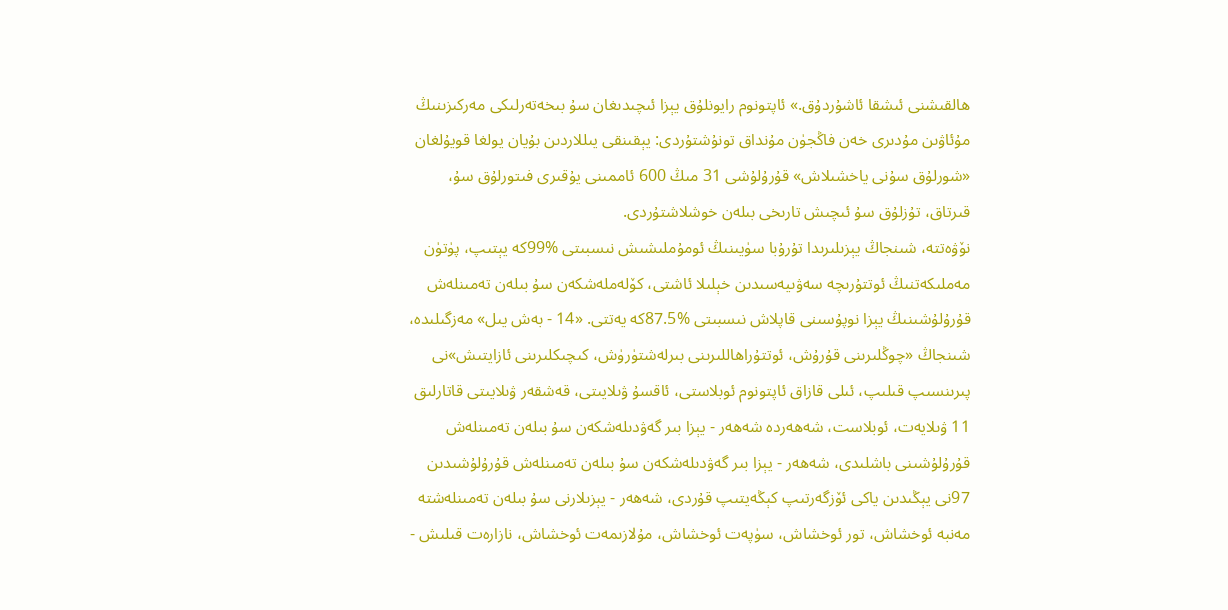ھالقىشنى ئىشقا ئاشۇردۇق.» ئاپتونوم رايونلۇق يېزا ئىچىدىغان سۇ بىخەتەرلىكى مەركىزىنىڭ مۇئاۋىن مۇدىرى خەن فاڭجۈن مۇنداق تونۇشتۇردى: يېقىنقى يىللاردىن بۇيان يولغا قويۇلغان «شورلۇق سۇنى ياخشىلاش» قۇرۇلۇشى 31 مىڭ 600 ئاممىنى يۇقىرى فىتورلۇق سۇ، قىرتاق، تۇزلۇق سۇ ئىچىش تارىخى بىلەن خوشلاشتۇردى.
نۆۋەتتە، شىنجاڭ يېزىلىرىدا تۇرۇبا سۈيىنىڭ ئومۇملىشىش نىسبىتى %99كە يېتىپ، پۈتۈن مەملىكەتنىڭ ئوتتۇرىچە سەۋىيەسىدىن خېلىلا ئاشتى، كۆلەملەشكەن سۇ بىلەن تەمىنلەش قۇرۇلۇشىنىڭ يېزا نوپۇسىنى قاپلاش نىسبىتى %87.5كە يەتتى. «14 - بەش يىل» مەزگىلىدە، شىنجاڭ «چوڭلىرىنى قۇرۇش، ئوتتۇراھاللىرىنى بىرلەشتۈرۈش، كىچىكلىرىنى ئازايتىش»نى پىرىنسىپ قىلىپ، ئىلى قازاق ئاپتونوم ئوبلاستى، ئاقسۇ ۋىلايىتى، قەشقەر ۋىلايىتى قاتارلىق 11 ۋىلايەت، ئوبلاست، شەھەردە شەھەر - يېزا بىر گەۋدىلەشكەن سۇ بىلەن تەمىنلەش قۇرۇلۇشىنى باشلىدى، شەھەر - يېزا بىر گەۋدىلەشكەن سۇ بىلەن تەمىنلەش قۇرۇلۇشىدىن 97نى يېڭىدىن ياكى ئۆزگەرتىپ كېڭەيتىپ قۇردى، شەھەر - يېزىلارنى سۇ بىلەن تەمىنلەشتە مەنبە ئوخشاش، تور ئوخشاش، سۈپەت ئوخشاش، مۇلازىمەت ئوخشاش، نازارەت قىلىش -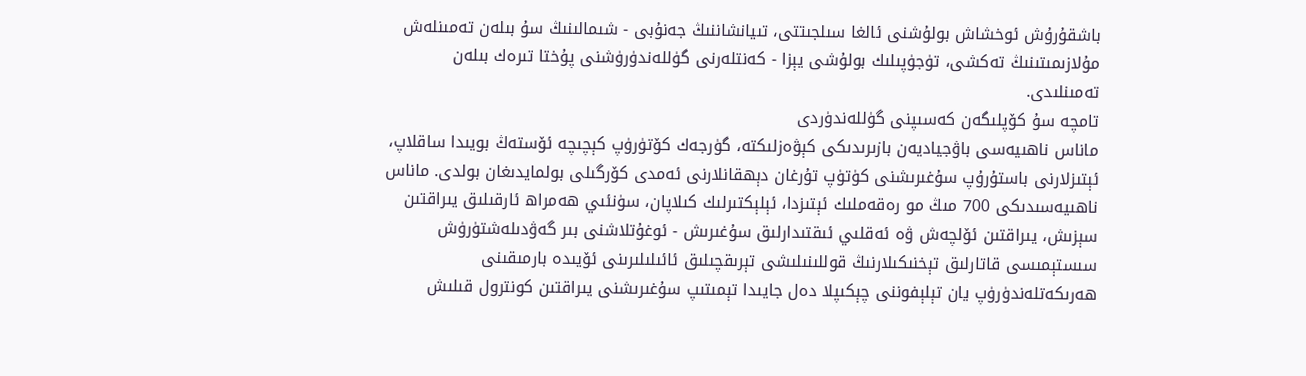باشقۇرۇش ئوخشاش بولۇشنى ئالغا سىلجىتتى، تىيانشاننىڭ جەنۇبى - شىمالىنىڭ سۇ بىلەن تەمىنلەش مۇلازىمىتىنىڭ تەكشى، تۈجۈپىلىك بولۇشى يېزا - كەنتلەرنى گۈللەندۈرۈشنى پۇختا تىرەك بىلەن تەمىنلىدى.
تامچە سۇ كۆپلىگەن كەسىپنى گۈللەندۈردى
ماناس ناھىيەسى باۋجياديەن بازىرىدىكى كېۋەزلىكتە، گۈرجەك كۆتۈرۈپ كېچىچە ئۆستەڭ بويىدا ساقلاپ، ئېتىزلارنى باستۇرۇپ سۇغىرىشنى كۈتۈپ تۇرغان دېھقانلارنى ئەمدى كۆرگىلى بولمايدىغان بولدى. ماناس ناھىيەسىدىكى 700 مىڭ مو رەقەملىك ئېتىزدا، ئېلېكتىرلىك كىلاپان، سۈنئىي ھەمراھ ئارقىلىق يىراقتىن سېزىش، يىراقتىن ئۆلچەش ۋە ئەقلىي ئىقتىدارلىق سۇغىرىش - ئوغۇتلاشنى بىر گەۋدىلەشتۈرۈش سىستېمىسى قاتارلىق تېخنىكىلارنىڭ قوللىنىلىشى تېرىقچىلىق ئائىلىلىرىنى ئۆيىدە بارمىقىنى ھەرىكەتلەندۈرۈپ يان تېلېفوننى چېكىپلا دەل جايىدا تېمىتىپ سۇغىرىشنى يىراقتىن كونترول قىلىش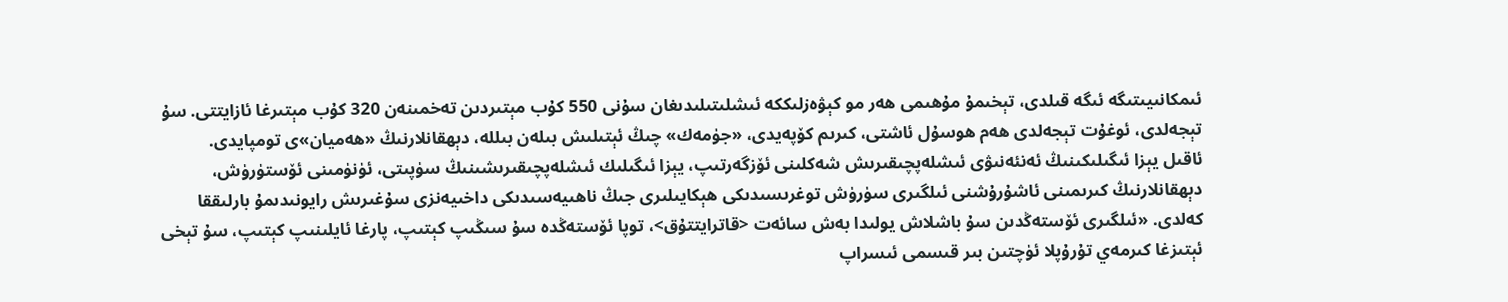ئىمكانىيىتىگە ئىگە قىلدى، تېخىمۇ مۇھىمى ھەر مو كېۋەزلىككە ئىشلىتىلىدىغان سۇنى 550 كۇب مېتىردىن تەخمىنەن 320 كۇب مېتىرغا ئازايتتى. سۇ تېجەلدى، ئوغۇت تېجەلدى ھەم ھوسۇل ئاشتى، كىرىم كۆپەيدى، «جۈمەك» چىڭ ئېتىلىش بىلەن بىللە، دېھقانلارنىڭ «ھەميان»ى تومپايدى.
ئاقىل يېزا ئىگىلىكىنىڭ ئەنئەنىۋى ئىشلەپچىقىرىش شەكلىنى ئۆزگەرتىپ، يېزا ئىگىلىك ئىشلەپچىقىرىشىنىڭ سۈپىتى، ئۈنۈمىنى ئۆستۈرۈش، دېھقانلارنىڭ كىرىمىنى ئاشۇرۇشنى ئىلگىرى سۈرۈش توغرىسىدىكى ھېكايىلىرى جىڭ ناھىيەسىدىكى داخىيەنزى سۇغىرىش رايونىدىمۇ بارلىققا كەلدى. «ئىلگىرى ئۆستەڭدىن سۇ باشلاش يولىدا بەش سائەت <قاترايتتۇق>، توپا ئۆستەڭدە سۇ سىڭىپ كېتىپ، پارغا ئايلىنىپ كېتىپ، سۇ تېخى ئېتىزغا كىرمەي تۇرۇپلا ئۈچتىن بىر قىسمى ئىسراپ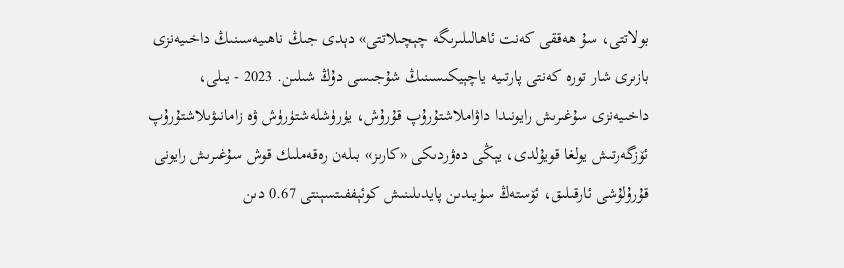بولاتتى، سۇ ھەققى كەنت ئاھالىلىرىگە چېچىلاتتى» دېدى جىڭ ناھىيەسىنىڭ داخىيەنزى بازىرى شار تورە كەنتى پارتىيە ياچېيكىسىنىڭ شۇجىسى دۇڭ شىلىن. 2023 - يىلى، داخىيەنزى سۇغىرىش رايونىدا داۋاملاشتۇرۇپ قۇرۇش، يۈرۈشلەشتۈرۈش ۋە زامانىۋىلاشتۇرۇپ ئۆزگەرتىش يولغا قويۇلدى، يېڭى دەۋردىكى «كارىز» بىلەن رەقەملىك قوش سۇغىرىش رايونى قۇرۇلۇشى ئارقىلىق، ئۆستەڭ سۈيىدىن پايدىلىنىش كوئېففىتسېنتى 0.67 دىن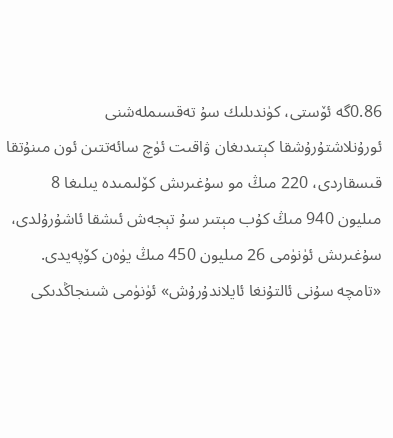0.86گە ئۆستى، كۈندىلىك سۇ تەقسىملەشنى ئورۇنلاشتۇرۇشقا كېتىدىغان ۋاقىت ئۈچ سائەتتىن ئون مىنۇتقا قىسقاردى، 220 مىڭ مو سۇغىرىش كۆلىمىدە يىلىغا 8 مىليون 940 مىڭ كۇب مېتىر سۇ تېجەش ئىشقا ئاشۇرۇلدى، سۇغىرىش ئۈنۈمى 26 مىليون 450 مىڭ يۈەن كۆپەيدى.
«تامچە سۇنى ئالتۇنغا ئايلاندۇرۇش» ئۈنۈمى شىنجاڭدىكى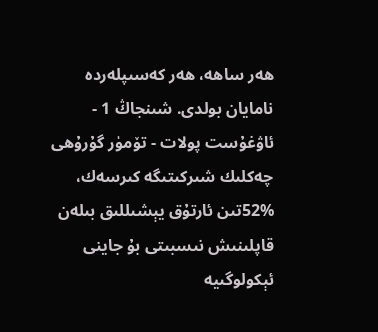ھەر ساھە، ھەر كەسىپلەردە نامايان بولدى. شىنجاڭ 1 - ئاۋغۇست پولات - تۆمۈر گۇرۇھى چەكلىك شىركىتىگە كىرسەك، %52تىن ئارتۇق يېشىللىق بىلەن قاپلىنىش نىسبىتى بۇ جاينى ئېكولوگىيە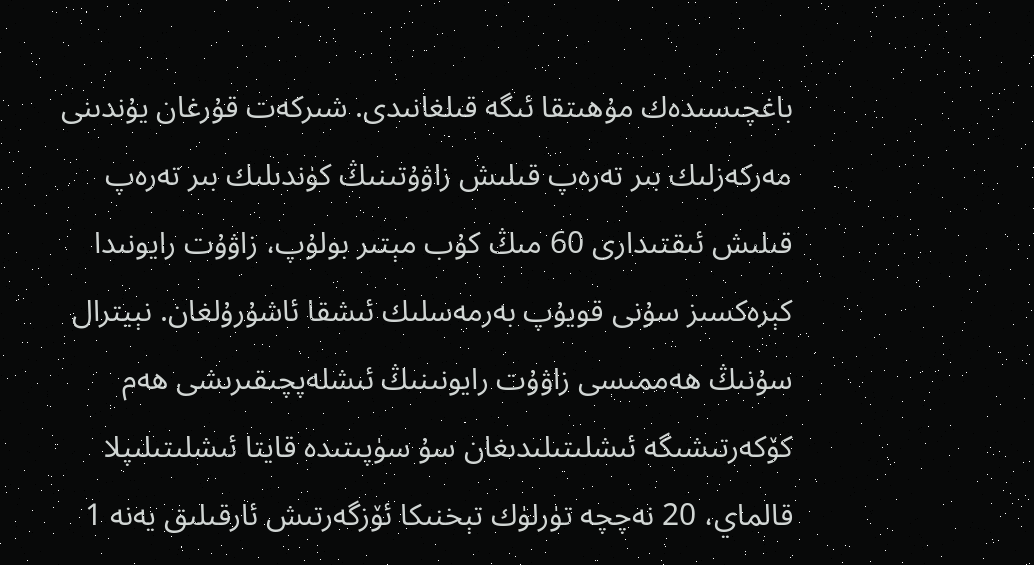باغچىسىدەك مۇھىتقا ئىگە قىلغانىدى. شىركەت قۇرغان يۇندىنى مەركەزلىك بىر تەرەپ قىلىش زاۋۇتىنىڭ كۈندىلىك بىر تەرەپ قىلىش ئىقتىدارى 60 مىڭ كۇب مېتىر بولۇپ، زاۋۇت رايونىدا كېرەكسىز سۇنى قويۇپ بەرمەسلىك ئىشقا ئاشۇرۇلغان. نېيترال سۇنىڭ ھەممىسى زاۋۇت رايونىنىڭ ئىشلەپچىقىرىشى ھەم كۆكەرتىشىگە ئىشلىتىلىدىغان سۇ سۈپىتىدە قايتا ئىشلىتىلىپلا قالماي، 20 نەچچە تۈرلۈك تېخنىكا ئۆزگەرتىش ئارقىلىق يەنە 1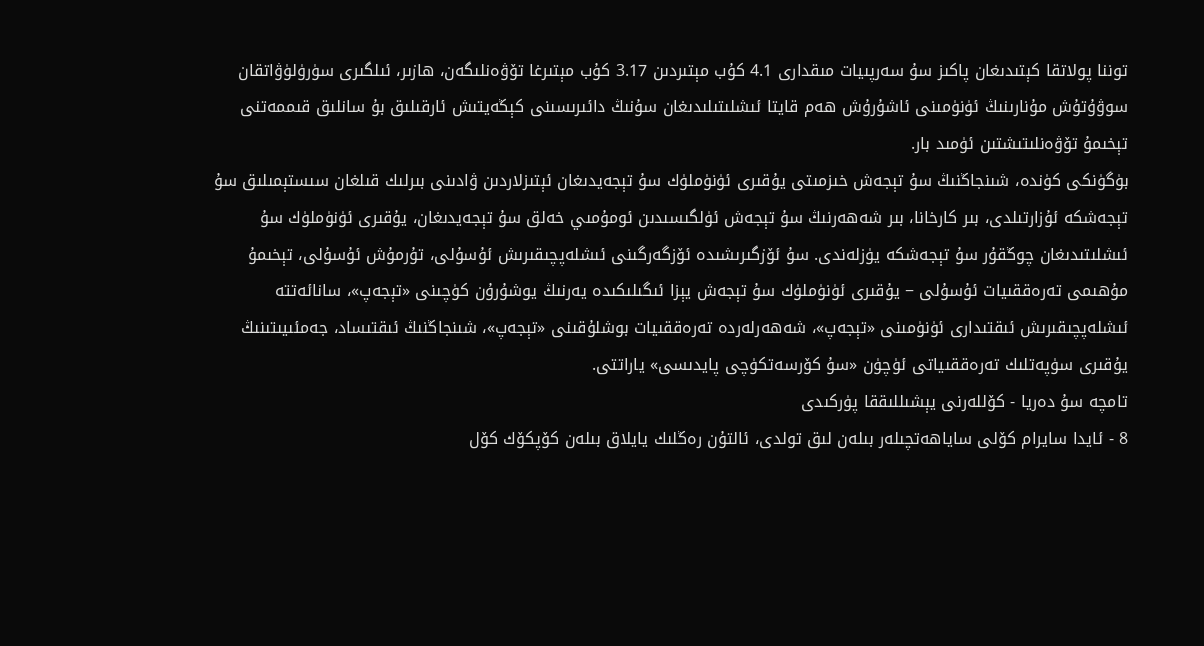توننا پولاتقا كېتىدىغان پاكىز سۇ سەرپىيات مىقدارى 4.1 كۇب مېتىردىن 3.17 كۇب مېتىرغا تۆۋەنلىگەن، ھازىر، ئىلگىرى سۈرۈلۈۋاتقان سوۋۇتۇش مۇنارىنىڭ ئۈنۈمىنى ئاشۇرۇش ھەم قايتا ئىشلىتىلىدىغان سۇنىڭ دائىرىسىنى كېڭەيتىش ئارقىلىق بۇ سانلىق قىممەتنى تېخىمۇ تۆۋەنلىتىشتىن ئۈمىد بار.
بۈگۈنكى كۈندە، شىنجاڭنىڭ سۇ تېجەش خىزمىتى يۇقىرى ئۈنۈملۈك سۇ تېجەيدىغان ئېتىزلاردىن ۋادىنى بىرلىك قىلغان سىستېمىلىق سۇ تېجەشكە ئۇزارتىلدى، بىر كارخانا، بىر شەھەرنىڭ سۇ تېجەش ئۈلگىسىدىن ئومۇمىي خەلق سۇ تېجەيدىغان، يۇقىرى ئۈنۈملۈك سۇ ئىشلىتىدىغان چوڭقۇر سۇ تېجەشكە يۈزلەندى. سۇ ئۆزگىرىشىدە ئۆزگەرگىنى ئىشلەپچىقىرىش ئۇسۇلى، تۇرمۇش ئۇسۇلى، تېخىمۇ مۇھىمى تەرەققىيات ئۇسۇلى − يۇقىرى ئۈنۈملۈك سۇ تېجەش يېزا ئىگىلىكىدە يەرنىڭ يوشۇرۇن كۈچىنى «تېجەپ»، سانائەتتە ئىشلەپچىقىرىش ئىقتىدارى ئۈنۈمىنى «تېجەپ»، شەھەرلەردە تەرەققىيات بوشلۇقىنى «تېجەپ»، شىنجاڭنىڭ ئىقتىساد، جەمئىيىتىنىڭ يۇقىرى سۈپەتلىك تەرەققىياتى ئۈچۈن «سۇ كۆرسەتكۈچى پايدىسى» ياراتتى.
تامچە سۇ دەريا - كۆللەرنى يېشىللىققا پۈركىدى
8 - ئايدا سايرام كۆلى ساياھەتچىلەر بىلەن لىق تولدى، ئالتۇن رەڭلىك يايلاق بىلەن كۆپكۆك كۆل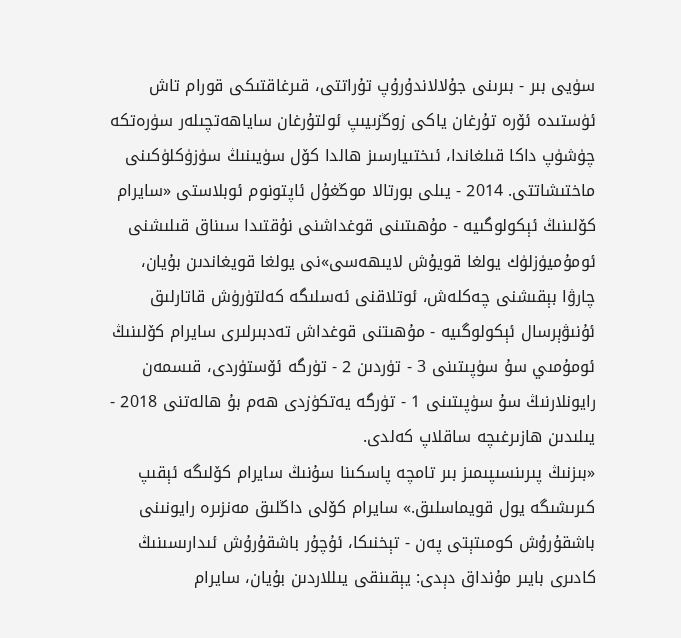سۈيى بىر - بىرىنى جۇلالاندۇرۇپ تۇراتتى، قىرغاقتىكى قورام تاش ئۈستىدە ئۆرە تۇرغان ياكى زوڭزىيىپ ئولتۇرغان ساياھەتچىلەر سۈرەتكە چۈشۈپ داكا قىلغاندا، ئىختىيارسىز ھالدا كۆل سۈيىنىڭ سۈزۈكلۈكىنى ماختىشاتتى. 2014 - يىلى بورتالا موڭغۇل ئاپتونوم ئوبلاستى «سايرام كۆلىنىڭ ئېكولوگىيە - مۇھىتىنى قوغداشنى نۇقتىدا سىناق قىلىشنى ئومۇميۈزلۈك يولغا قويۇش لايىھەسى»نى يولغا قويغاندىن بۇيان، چارۋا بېقىشنى چەكلەش، ئوتلاقنى ئەسلىگە كەلتۈرۈش قاتارلىق ئۇنىۋېرسال ئېكولوگىيە - مۇھىتنى قوغداش تەدبىرلىرى سايرام كۆلىنىڭ ئومۇمىي سۇ سۈپىتىنى 3 - تۈردىن 2 - تۈرگە ئۆستۈردى، قىسمەن رايونلارنىڭ سۇ سۈپىتىنى 1 - تۈرگە يەتكۈزدى ھەم بۇ ھالەتنى 2018 - يىلىدىن ھازىرغىچە ساقلاپ كەلدى.
«بىزنىڭ پىرىنسىپىمىز بىر تامچە پاسكىنا سۇنىڭ سايرام كۆلىگە ئېقىپ كىرىشىگە يول قويماسلىق.» سايرام كۆلى داڭلىق مەنزىرە رايونىنى باشقۇرۇش كومىتېتى پەن - تېخنىكا، ئۇچۇر باشقۇرۇش ئىدارىسىنىڭ كادىرى بايىر مۇنداق دېدى: يېقىنقى يىللاردىن بۇيان، سايرام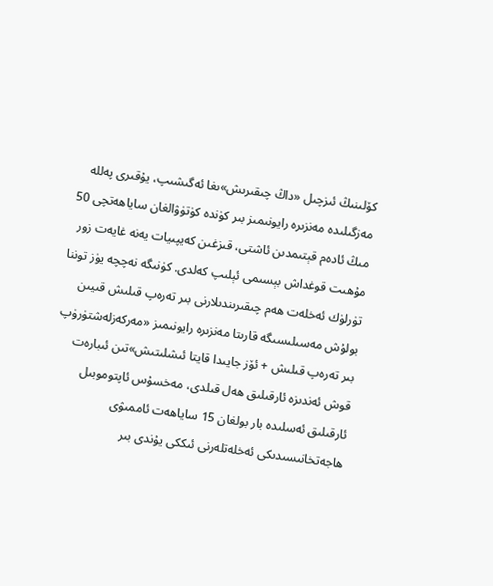كۆلىنىڭ ئىزچىل «داڭ چىقىرىش»ىغا ئەگىشىپ، يۇقىرى پەللە مەزگىلىدە مەنزىرە رايونىمىز بىر كۈندە كۈتۈۋالغان ساياھەتچى 50 مىڭ ئادەم قېتىمدىن ئاشتى، قىزغىن كەيپىيات يەنە غايەت زور مۇھىت قوغداش بېسىمى ئېلىپ كەلدى. كۈنىگە نەچچە يۈز توننا تۈرلۈك ئەخلەت ھەم چىقىرىندىلارنى بىر تەرەپ قىلىش قىيىن بولۇش مەسىلىسىگە قارىتا مەنزىرە رايونىمىز «مەركەزلەشتۈرۈپ بىر تەرەپ قىلىش + ئۆز جايىدا قايتا ئىشلىتىش»تىن ئىبارەت قوش ئەندىزە ئارقىلىق ھەل قىلدى، مەخسۇس ئاپتوموبىل ئارقىلىق ئەسلىدە بار بولغان 15 ساياھەت ئاممىۋى ھاجەتخانىسىدىكى ئەخلەتلەرنى ئىككى يۇندى بىر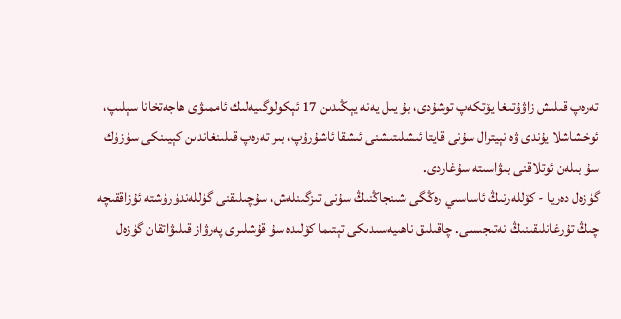تەرەپ قىلىش زاۋۇتىغا يۆتكەپ توشۇدى، بۇ يىل يەنە يېڭىدىن 17 ئېكولوگىيەلىك ئاممىۋى ھاجەتخانا سېلىپ، ئوخشاشلا يۇندى ۋە نېيترال سۇنى قايتا ئىشلىتىشنى ئىشقا ئاشۇرۇپ، بىر تەرەپ قىلىنغاندىن كېيىنكى سۈزۈك سۇ بىلەن ئوتلاقنى بىۋاسىتە سۇغاردى.
گۈزەل دەريا - كۆللەرنىڭ ئاساسىي رەڭگى شىنجاڭنىڭ سۇنى تىزگىنلەش، سۇچىلىقنى گۈللەندۈرۈشتە ئۇزاققىچە چىڭ تۇرغانلىقىنىڭ نەتىجىسى. چاقىلىق ناھىيەسىدىكى تېتىما كۆلىدە سۇ قۇشلىرى پەرۋاز قىلىۋاتقان گۈزەل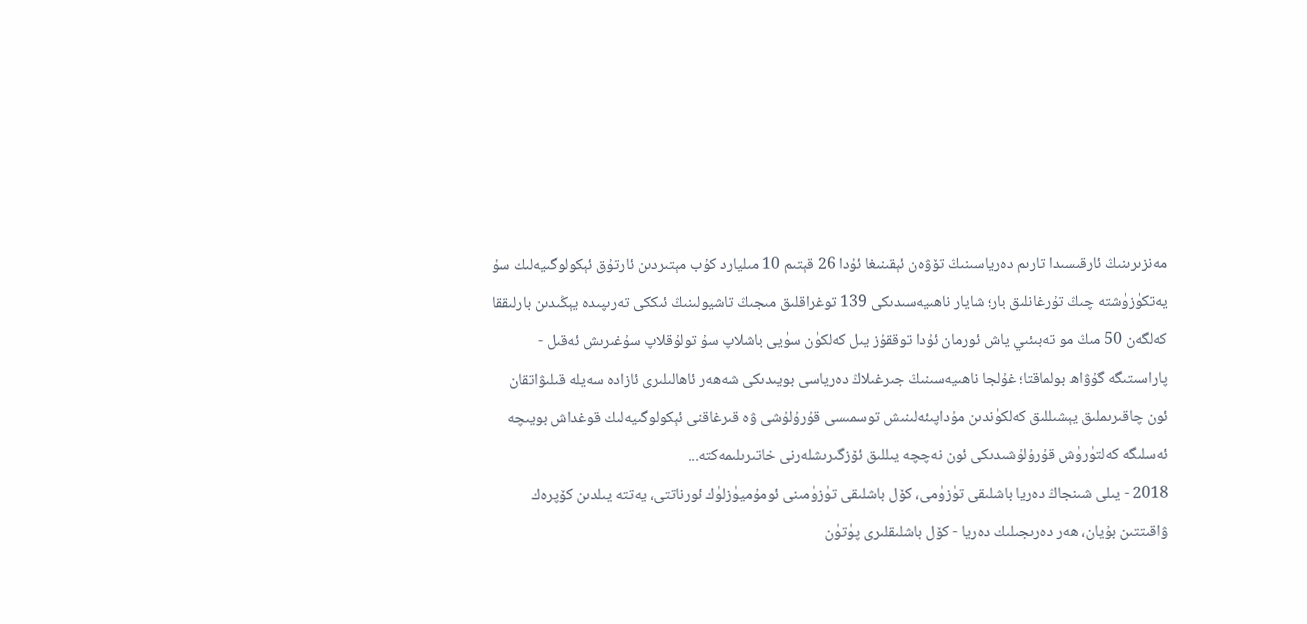مەنزىرىنىڭ ئارقىسىدا تارىم دەرياسىنىڭ تۆۋەن ئېقىنىغا ئۇدا 26 قېتىم 10 مىليارد كۇب مېتىردىن ئارتۇق ئېكولوگىيەلىك سۇ يەتكۈزۈشتە چىڭ تۇرغانلىق بار؛ شايار ناھىيەسىدىكى 139 توغراقلىق مىجىڭ تاشيولىنىڭ ئىككى تەرىپىدە يېڭىدىن بارلىققا كەلگەن 50 مىڭ مو تەبىئىي ياش ئورمان ئۇدا توققۇز يىل كەلكۈن سۈيى باشلاپ سۇ تولۇقلاپ سۇغىرىش ئەقىل - پاراسىتىگە گۇۋاھ بولماقتا؛ غۇلجا ناھىيەسىنىڭ جىرغىلاڭ دەرياسى بويىدىكى شەھەر ئاھالىلىرى ئازادە سەيلە قىلىۋاتقان ئون چاقىرىملىق يېشىللىق كەلكۈندىن مۇداپىئەلىنىش توسمىسى قۇرۇلۇشى ۋە قىرغاقنى ئېكولوگىيەلىك قوغداش بويىچە ئەسلىگە كەلتۈرۈش قۇرۇلۇشىدىكى ئون نەچچە يىللىق ئۆزگىرىشلەرنى خاتىرىلىمەكتە...
2018 - يىلى شىنجاڭ دەريا باشلىقى تۈزۈمى، كۆل باشلىقى تۈزۈمىنى ئومۇميۈزلۈك ئورناتتى، يەتتە يىلدىن كۆپرەك ۋاقىتتىن بۇيان، ھەر دەرىجىلىك دەريا - كۆل باشلىقلىرى پۈتۈن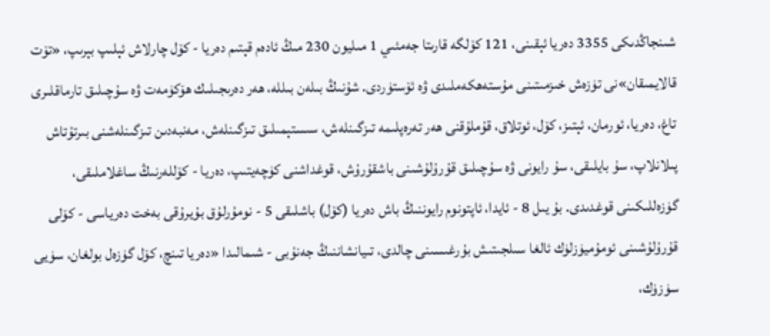شىنجاڭدىكى 3355 دەريا ئېقىنى، 121 كۆلگە قارىتا جەمئىي 1 مىليون 230 مىڭ ئادەم قېتىم دەريا - كۆل چارلاش ئېلىپ بېرىپ، «تۆت قالايمىقان»نى تۈزەش خىزمىتىنى مۇستەھكەملىدى ۋە ئۆستۈردى. شۇنىڭ بىلەن بىللە، ھەر دەرىجىلىك ھۆكۈمەت ۋە سۇچىلىق تارماقلىرى تاغ، دەريا، ئورمان، ئېتىز، كۆل، ئوتلاق، قۇملۇقنى ھەر تەرەپلىمە تىزگىنلەش، سىستېمىلىق تىزگىنلەش، مەنبەدىن تىزگىنلەشنى بىرتۇتاش پىلانلاپ، سۇ بايلىقى، سۇ رايونى ۋە سۇچىلىق قۇرۇلۇشىنى باشقۇرۇش، قوغداشنى كۈچەيتىپ، دەريا - كۆللەرنىڭ ساغلاملىقى، گۈزەللىكىنى قوغدىدى. بۇ يىل 8 - ئايدا، ئاپتونوم رايوننىڭ باش دەريا (كۆل) باشلىقى 5 - نومۇرلۇق بۇيرۇقى بەخت دەرياسى - كۆلى قۇرۇلۇشىنى ئومۇميۈزلۈك ئالغا سىلجىتىش بۇرغىسىنى چالدى، تىيانشاننىڭ جەنۇبى - شىمالىدا «دەريا تىنچ، كۆل گۈزەل بولغان، سۈيى سۈزۈك،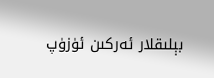بېلىقلار ئەركىن ئۈزۈپ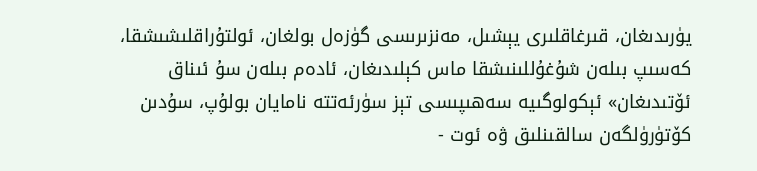يۈرىدىغان، قىرغاقلىرى يېشىل، مەنزىرىسى گۈزەل بولغان، ئولتۇراقلىشىشقا، كەسىپ بىلەن شۇغۇللىنىشقا ماس كېلىدىغان، ئادەم بىلەن سۇ ئىناق ئۆتىدىغان» ئېكولوگىيە سەھىپىسى تېز سۈرئەتتە نامايان بولۇپ، سۇدىن كۆتۈرۈلگەن سالقىنلىق ۋە ئوت -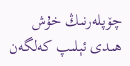چۆپلەرنىڭ خۇش ھىدى ئېلىپ كەلگەن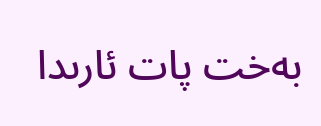بەخت پات ئارىدا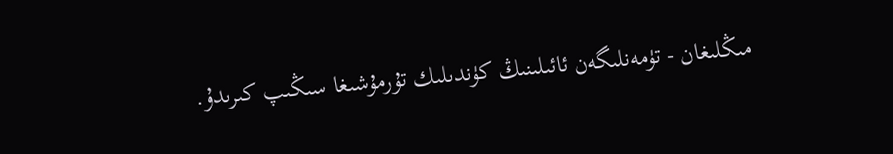مىڭلىغان - تۈمەنلىگەن ئائىلىنىڭ كۈندىلىك تۇرمۇشىغا سىڭىپ كىرىدۇ.